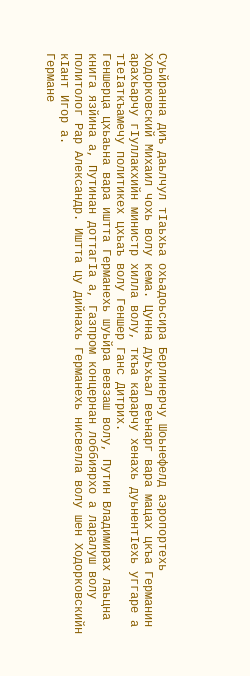Суьйранна диъ даьлчул тIаьхьа охьадоьсира Берлинерчу Шоьнефелд аэропортехь Ходорковский Михаил чохь волу кема. Цунна дуьхьал веънарг вара мацах цкъа Германин арахьарчу гIуллакхийн министр хилла волу, ткъа карарчу хенахь дуьнентIехь уггаре а тIеIаткъамечу политикех цхьаъ волу Геншер Ганс Дитрих.
Геншерца цхьаьна вара иштта Германехь шуьйра вевзаш волу, Путин Владимирах лаьцна книга язйина а, Путинан доттагIа а, Газпром концернан лоббиярхо а ларалуш волу политолог Рар Александр. Иштта цу дийнахь Германехь нисвелла волу шен Ходорковскийн кIант Игор а.
Германе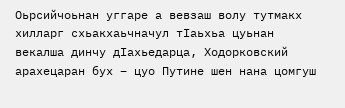Оьрсийчоьнан уггаре а вевзаш волу тутмакх хилларг схьакхаьчначул тIаьхьа цуьнан векалша динчу дIахьедарца, Ходорковский арахецаран бух – цуо Путине шен нана цомгуш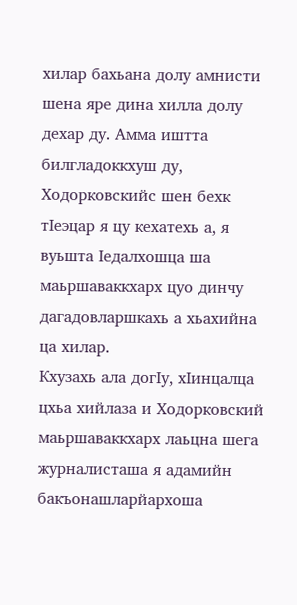хилар бахьана долу амнисти шена яре дина хилла долу дехар ду. Амма иштта билгладоккхуш ду, Ходорковскийс шен бехк тIеэцар я цу кехатехь а, я вуьшта Iедалхошца ша маьршаваккхарх цуо динчу дагадовларшкахь а хьахийна ца хилар.
Кхузахь ала догIу, хIинцалца цхьа хийлаза и Ходорковский маьршаваккхарх лаьцна шега журналисташа я адамийн бакъонашларйархоша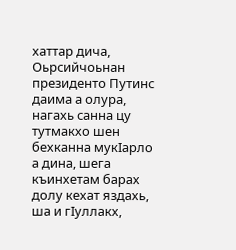хаттар дича, Оьрсийчоьнан президенто Путинс даима а олура, нагахь санна цу тутмакхо шен бехканна мукIарло а дина, шега къинхетам барах долу кехат яздахь, ша и гIуллакх,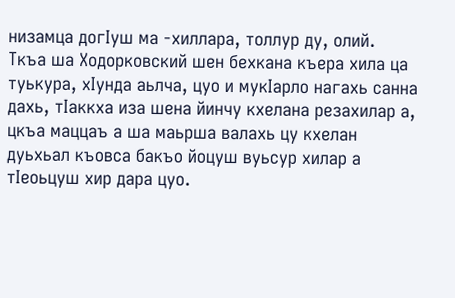низамца догIуш ма -хиллара, толлур ду, олий.
Ткъа ша Ходорковский шен бехкана къера хила ца туькура, хIунда аьлча, цуо и мукIарло нагахь санна дахь, тIаккха иза шена йинчу кхелана резахилар а, цкъа маццаъ а ша маьрша валахь цу кхелан дуьхьал къовса бакъо йоцуш вуьсур хилар а тIеоьцуш хир дара цуо.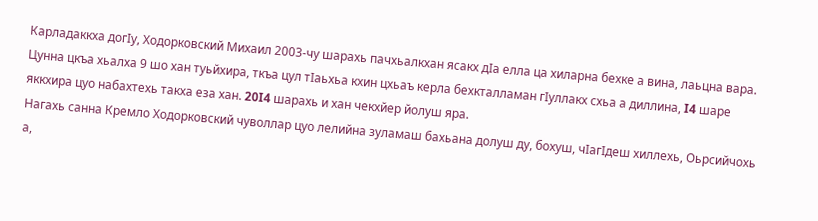Карладаккха догIу, Ходорковский Михаил 2003-чу шарахь пачхьалкхан ясакх дIа елла ца хиларна бехке а вина, лаьцна вара. Цунна цкъа хьалха 9 шо хан туьйхира, ткъа цул тIаьхьа кхин цхьаъ керла бехкталламан гIуллакх схьа а диллина, I4 шаре яккхира цуо набахтехь такха еза хан. 20I4 шарахь и хан чекхйер йолуш яра.
Нагахь санна Кремло Ходорковский чуволлар цуо лелийна зуламаш бахьана долуш ду, бохуш, чIагIдеш хиллехь, Оьрсийчохь а,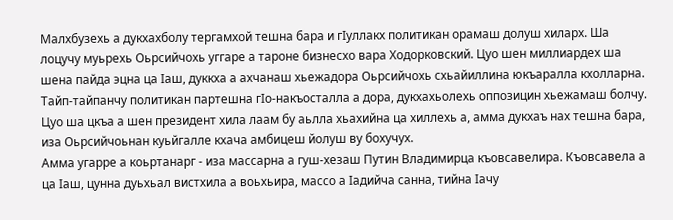Малхбузехь а дукхахболу тергамхой тешна бара и гIуллакх политикан орамаш долуш хиларх. Ша лоцучу муьрехь Оьрсийчохь уггаре а тароне бизнесхо вара Ходорковский. Цуо шен миллиардех ша шена пайда эцна ца Iаш, дуккха а ахчанаш хьежадора Оьрсийчохь схьайиллина юкъаралла кхолларна.
Тайп-тайпанчу политикан партешна гIо-накъосталла а дора, дукхахьолехь оппозицин хьежамаш болчу. Цуо ша цкъа а шен президент хила лаам бу аьлла хьахийна ца хиллехь а, амма дукхаъ нах тешна бара, иза Оьрсийчоьнан куьйгалле кхача амбицеш йолуш ву бохучух.
Амма угарре а коьртанарг - иза массарна а гуш-хезаш Путин Владимирца къовсавелира. Къовсавела а ца Iаш, цунна дуьхьал вистхила а воьхьира, массо а Iадийча санна, тийна Iачу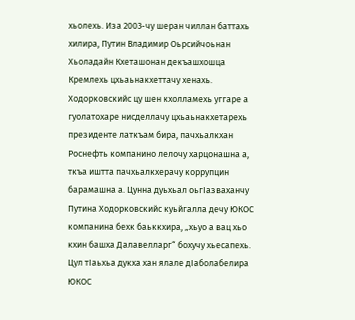хьолехь. Иза 2003-чу шеран чиллан баттахь хилира, Путин Владимир Оьрсийчоьнан Хьоладайн Кхеташонан декъашхошца Кремлехь цхьаьнакхеттачу хенахь.
Ходорковскийс цу шен кхолламехь уггаре а гуолатохаре нисделлачу цхьаьнакхетарехь президенте латкъам бира, пачхьалкхан Роснефть компанино лелочу харцонашна а, ткъа иштта пачхьалкхерачу коррупцин барамашна а. Цунна дуьхьал оьгIазваханчу Путина Ходорковскийс куьйгалла дечу ЮКОС компанина бехк баьккхира, „хьуо а вац хьо кхин башха Далавелларг“ бохучу хьесапехь.
Цул тIаьхьа дукха хан ялале дIаболабелира ЮКОС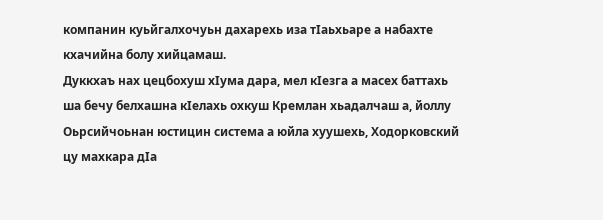компанин куьйгалхочуьн дахарехь иза тIаьхьаре а набахте кхачийна болу хийцамаш.
Дуккхаъ нах цецбохуш хIума дара, мел кIезга а масех баттахь ша бечу белхашна кIелахь охкуш Кремлан хьадалчаш а, йоллу Оьрсийчоьнан юстицин система а юйла хуушехь, Ходорковский цу махкара дIа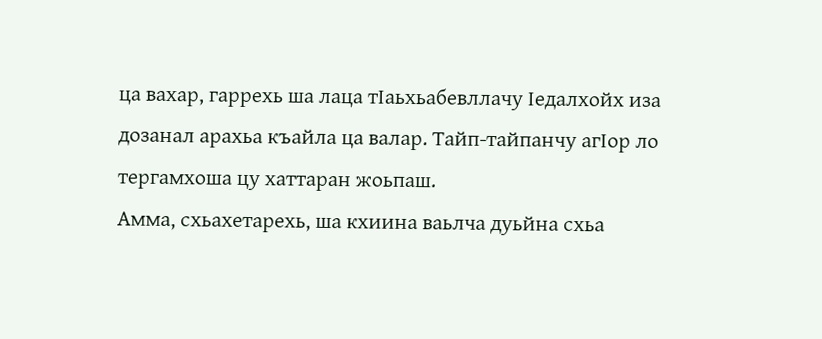ца вахар, гаррехь ша лаца тIаьхьабевллачу Iедалхойх иза дозанал арахьа къайла ца валар. Тайп-тайпанчу агIор ло тергамхоша цу хаттаран жоьпаш.
Амма, схьахетарехь, ша кхиина ваьлча дуьйна схьа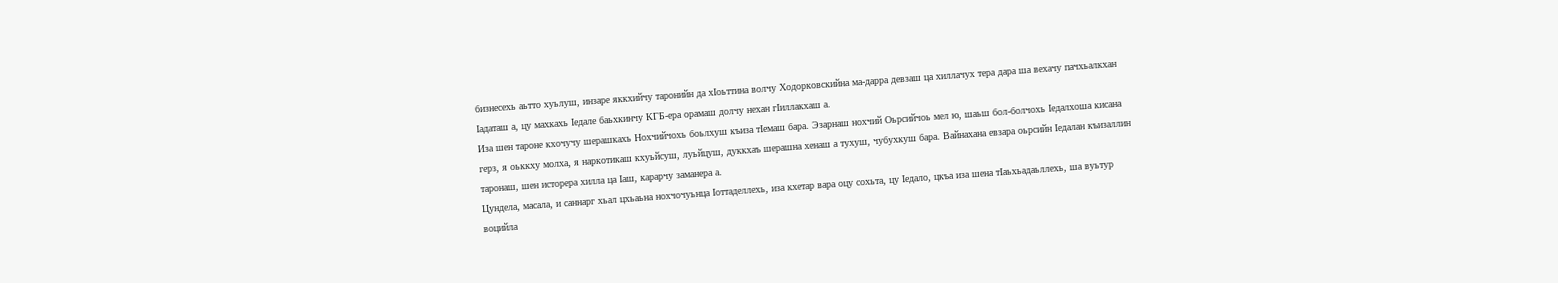бизнесехь аьтто хуьлуш, инзаре яккхийчу таронийн да хIоьттина волчу Ходорковскийна ма-дарра девзаш ца хиллачух тера дара ша вехачу пачхьалкхан Iадаташ а, цу махкахь Iедале баьхкинчу КГБ-ера орамаш долчу нехан гIиллакхаш а.
Иза шен тароне кхочучу шерашкахь Нохчийчохь боьлхуш къиза тIемаш бара. Эзарнаш нохчий Оьрсийчоь мел ю, шаьш бол-болчохь Iедалхоша кисана герз, я оьккху молха, я наркотикаш кхуьйсуш, луьйцуш, дуккхаъ шерашна хенаш а тухуш, чубухкуш бара. Вайнахана евзара оьрсийн Iедалан къизаллин таронаш, шен исторера хилла ца Iаш, карарчу заманера а.
Цундела, масала, и саннарг хьал цхьаьна нохчочуьнца Iоттаделлехь, иза кхетар вара оцу сохьта, цу Iедало, цкъа иза шена тIаьхьадаьллехь, ша вуьтур воцийла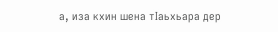а, иза кхин шена тIаьхьара дер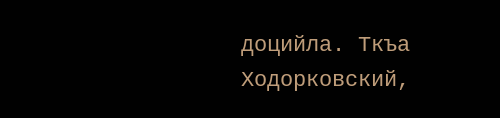доцийла. Ткъа Ходорковский,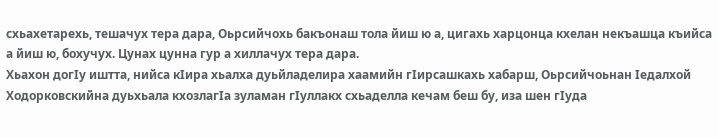схьахетарехь, тешачух тера дара, Оьрсийчохь бакъонаш тола йиш ю а, цигахь харцонца кхелан некъашца къийса а йиш ю, бохучух. Цунах цунна гур а хиллачух тера дара.
Хьахон догIу иштта, нийса кIира хьалха дуьйладелира хаамийн гIирсашкахь хабарш, Оьрсийчоьнан Iедалхой Ходорковскийна дуьхьала кхозлагIа зуламан гIуллакх схьаделла кечам беш бу, иза шен гIуда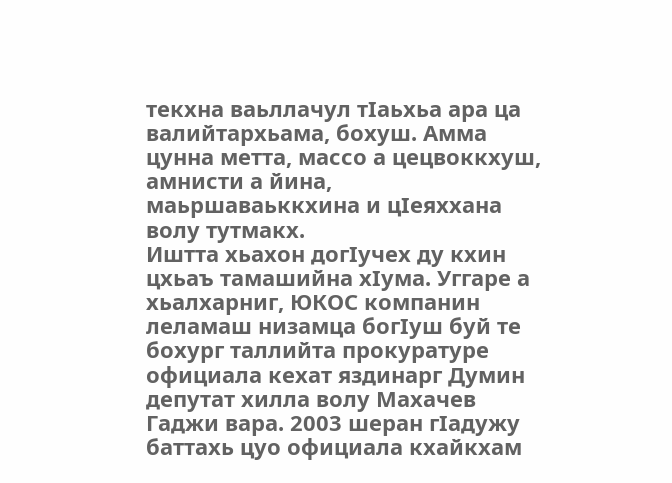текхна ваьллачул тIаьхьа ара ца валийтархьама, бохуш. Амма цунна метта, массо а цецвоккхуш, амнисти а йина, маьршаваьккхина и цIеяххана волу тутмакх.
Иштта хьахон догIучех ду кхин цхьаъ тамашийна хIума. Уггаре а хьалхарниг, ЮКОС компанин леламаш низамца богIуш буй те бохург таллийта прокуратуре официала кехат яздинарг Думин депутат хилла волу Махачев Гаджи вара. 2003 шеран гIадужу баттахь цуо официала кхайкхам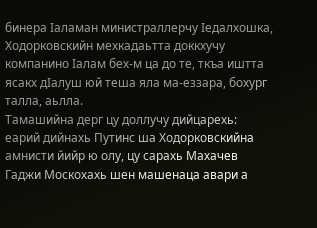бинера Iаламан министраллерчу Iедалхошка, Ходорковскийн мехкадаьтта доккхучу компанино Iалам бех-м ца до те, ткъа иштта ясакх дIалуш юй теша яла ма-еззара, бохург талла, аьлла.
Тамашийна дерг цу доллучу дийцарехь: еарий дийнахь Путинс ша Ходорковскийна амнисти йийр ю олу, цу сарахь Махачев Гаджи Москохахь шен машенаца авари а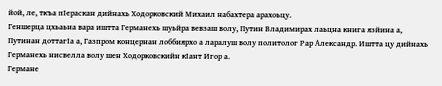йой, ле, ткъа пIераскан дийнахь Ходорковский Михаил набахтера арахоьцу.
Геншерца цхьаьна вара иштта Германехь шуьйра вевзаш волу, Путин Владимирах лаьцна книга язйина а, Путинан доттагIа а, Газпром концернан лоббиярхо а ларалуш волу политолог Рар Александр. Иштта цу дийнахь Германехь нисвелла волу шен Ходорковскийн кIант Игор а.
Германе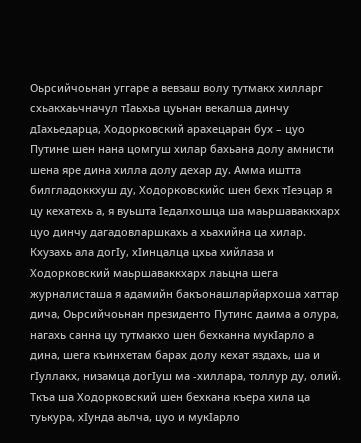Оьрсийчоьнан уггаре а вевзаш волу тутмакх хилларг схьакхаьчначул тIаьхьа цуьнан векалша динчу дIахьедарца, Ходорковский арахецаран бух – цуо Путине шен нана цомгуш хилар бахьана долу амнисти шена яре дина хилла долу дехар ду. Амма иштта билгладоккхуш ду, Ходорковскийс шен бехк тIеэцар я цу кехатехь а, я вуьшта Iедалхошца ша маьршаваккхарх цуо динчу дагадовларшкахь а хьахийна ца хилар.
Кхузахь ала догIу, хIинцалца цхьа хийлаза и Ходорковский маьршаваккхарх лаьцна шега журналисташа я адамийн бакъонашларйархоша хаттар дича, Оьрсийчоьнан президенто Путинс даима а олура, нагахь санна цу тутмакхо шен бехканна мукIарло а дина, шега къинхетам барах долу кехат яздахь, ша и гIуллакх, низамца догIуш ма -хиллара, толлур ду, олий.
Ткъа ша Ходорковский шен бехкана къера хила ца туькура, хIунда аьлча, цуо и мукIарло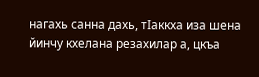нагахь санна дахь, тIаккха иза шена йинчу кхелана резахилар а, цкъа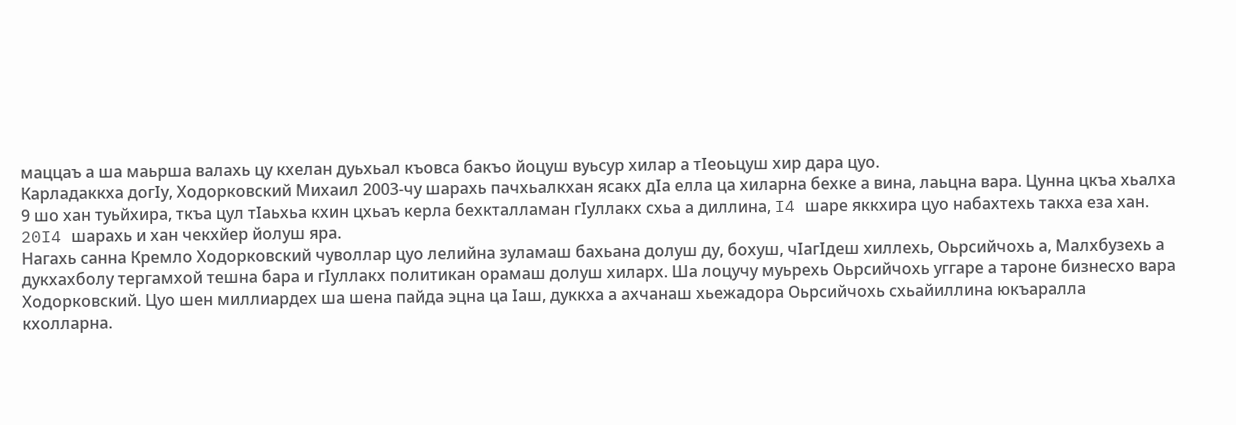маццаъ а ша маьрша валахь цу кхелан дуьхьал къовса бакъо йоцуш вуьсур хилар а тIеоьцуш хир дара цуо.
Карладаккха догIу, Ходорковский Михаил 2003-чу шарахь пачхьалкхан ясакх дIа елла ца хиларна бехке а вина, лаьцна вара. Цунна цкъа хьалха 9 шо хан туьйхира, ткъа цул тIаьхьа кхин цхьаъ керла бехкталламан гIуллакх схьа а диллина, I4 шаре яккхира цуо набахтехь такха еза хан. 20I4 шарахь и хан чекхйер йолуш яра.
Нагахь санна Кремло Ходорковский чуволлар цуо лелийна зуламаш бахьана долуш ду, бохуш, чIагIдеш хиллехь, Оьрсийчохь а, Малхбузехь а дукхахболу тергамхой тешна бара и гIуллакх политикан орамаш долуш хиларх. Ша лоцучу муьрехь Оьрсийчохь уггаре а тароне бизнесхо вара Ходорковский. Цуо шен миллиардех ша шена пайда эцна ца Iаш, дуккха а ахчанаш хьежадора Оьрсийчохь схьайиллина юкъаралла кхолларна.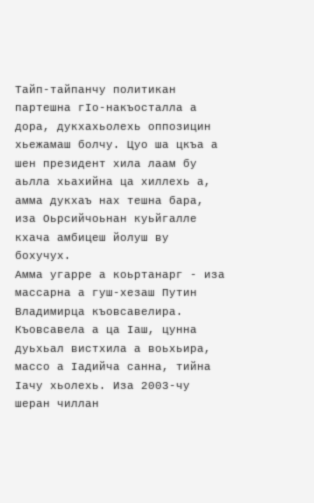Тайп-тайпанчу политикан партешна гIо-накъосталла а дора, дукхахьолехь оппозицин хьежамаш болчу. Цуо ша цкъа а шен президент хила лаам бу аьлла хьахийна ца хиллехь а, амма дукхаъ нах тешна бара, иза Оьрсийчоьнан куьйгалле кхача амбицеш йолуш ву бохучух.
Амма угарре а коьртанарг - иза массарна а гуш-хезаш Путин Владимирца къовсавелира. Къовсавела а ца Iаш, цунна дуьхьал вистхила а воьхьира, массо а Iадийча санна, тийна Iачу хьолехь. Иза 2003-чу шеран чиллан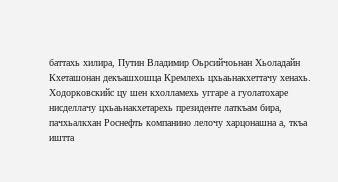баттахь хилира, Путин Владимир Оьрсийчоьнан Хьоладайн Кхеташонан декъашхошца Кремлехь цхьаьнакхеттачу хенахь.
Ходорковскийс цу шен кхолламехь уггаре а гуолатохаре нисделлачу цхьаьнакхетарехь президенте латкъам бира, пачхьалкхан Роснефть компанино лелочу харцонашна а, ткъа иштта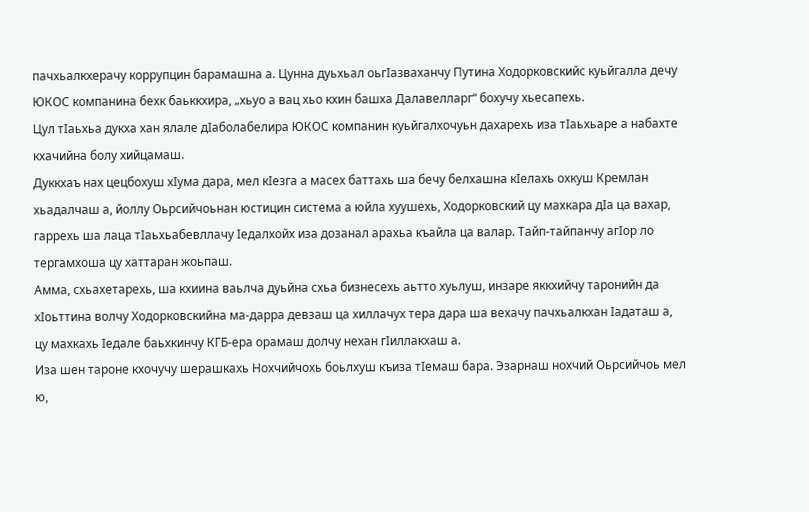пачхьалкхерачу коррупцин барамашна а. Цунна дуьхьал оьгIазваханчу Путина Ходорковскийс куьйгалла дечу ЮКОС компанина бехк баьккхира, „хьуо а вац хьо кхин башха Далавелларг“ бохучу хьесапехь.
Цул тIаьхьа дукха хан ялале дIаболабелира ЮКОС компанин куьйгалхочуьн дахарехь иза тIаьхьаре а набахте кхачийна болу хийцамаш.
Дуккхаъ нах цецбохуш хIума дара, мел кIезга а масех баттахь ша бечу белхашна кIелахь охкуш Кремлан хьадалчаш а, йоллу Оьрсийчоьнан юстицин система а юйла хуушехь, Ходорковский цу махкара дIа ца вахар, гаррехь ша лаца тIаьхьабевллачу Iедалхойх иза дозанал арахьа къайла ца валар. Тайп-тайпанчу агIор ло тергамхоша цу хаттаран жоьпаш.
Амма, схьахетарехь, ша кхиина ваьлча дуьйна схьа бизнесехь аьтто хуьлуш, инзаре яккхийчу таронийн да хIоьттина волчу Ходорковскийна ма-дарра девзаш ца хиллачух тера дара ша вехачу пачхьалкхан Iадаташ а, цу махкахь Iедале баьхкинчу КГБ-ера орамаш долчу нехан гIиллакхаш а.
Иза шен тароне кхочучу шерашкахь Нохчийчохь боьлхуш къиза тIемаш бара. Эзарнаш нохчий Оьрсийчоь мел ю,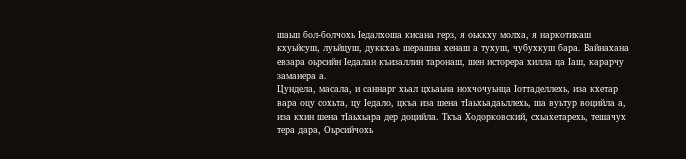шаьш бол-болчохь Iедалхоша кисана герз, я оьккху молха, я наркотикаш кхуьйсуш, луьйцуш, дуккхаъ шерашна хенаш а тухуш, чубухкуш бара. Вайнахана евзара оьрсийн Iедалан къизаллин таронаш, шен исторера хилла ца Iаш, карарчу заманера а.
Цундела, масала, и саннарг хьал цхьаьна нохчочуьнца Iоттаделлехь, иза кхетар вара оцу сохьта, цу Iедало, цкъа иза шена тIаьхьадаьллехь, ша вуьтур воцийла а, иза кхин шена тIаьхьара дер доцийла. Ткъа Ходорковский, схьахетарехь, тешачух тера дара, Оьрсийчохь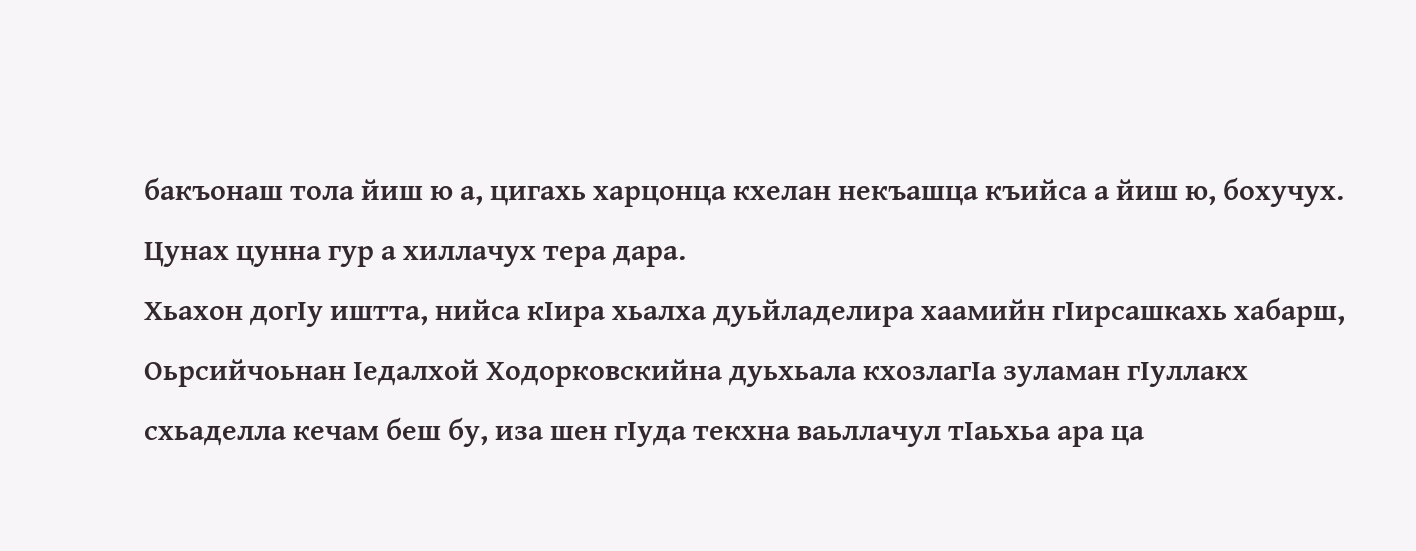бакъонаш тола йиш ю а, цигахь харцонца кхелан некъашца къийса а йиш ю, бохучух. Цунах цунна гур а хиллачух тера дара.
Хьахон догIу иштта, нийса кIира хьалха дуьйладелира хаамийн гIирсашкахь хабарш, Оьрсийчоьнан Iедалхой Ходорковскийна дуьхьала кхозлагIа зуламан гIуллакх схьаделла кечам беш бу, иза шен гIуда текхна ваьллачул тIаьхьа ара ца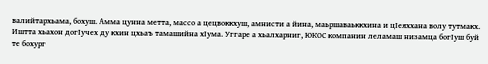валийтархьама, бохуш. Амма цунна метта, массо а цецвоккхуш, амнисти а йина, маьршаваьккхина и цIеяххана волу тутмакх.
Иштта хьахон догIучех ду кхин цхьаъ тамашийна хIума. Уггаре а хьалхарниг, ЮКОС компанин леламаш низамца богIуш буй те бохург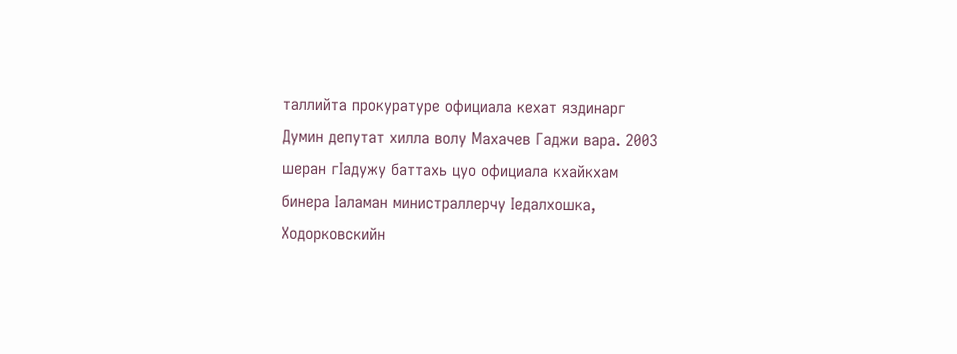таллийта прокуратуре официала кехат яздинарг Думин депутат хилла волу Махачев Гаджи вара. 2003 шеран гIадужу баттахь цуо официала кхайкхам бинера Iаламан министраллерчу Iедалхошка, Ходорковскийн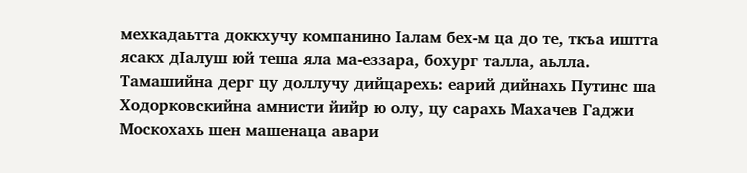мехкадаьтта доккхучу компанино Iалам бех-м ца до те, ткъа иштта ясакх дIалуш юй теша яла ма-еззара, бохург талла, аьлла.
Тамашийна дерг цу доллучу дийцарехь: еарий дийнахь Путинс ша Ходорковскийна амнисти йийр ю олу, цу сарахь Махачев Гаджи Москохахь шен машенаца авари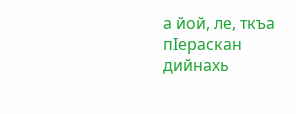а йой, ле, ткъа пIераскан дийнахь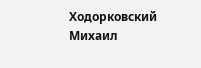Ходорковский Михаил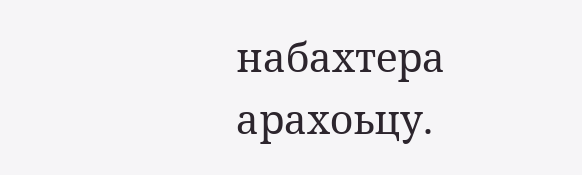набахтера арахоьцу.